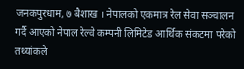जनकपुरधाम, ७ बैशाख । नेपालको एकमात्र रेल सेवा सञ्चालन गर्दै आएको नेपाल रेल्वे कम्पनी लिमिटेड आर्थिक संकटमा परेको तथ्यांकले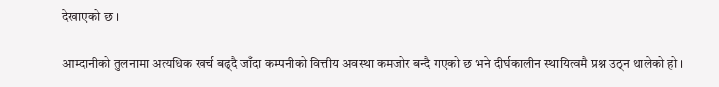देखाएको छ ।

आम्दानीको तुलनामा अत्यधिक खर्च बढ्दै जाँदा कम्पनीको वित्तीय अवस्था कमजोर बन्दै गएको छ भने दीर्घकालीन स्थायित्वमै प्रश्न उठ्न थालेको हो ।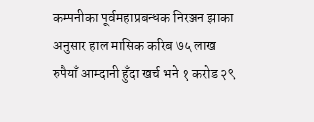कम्पनीका पूर्वमहाप्रबन्धक निरञ्जन झाका अनुसार हाल मासिक करिब ७५ लाख रुपैयाँ आम्दानी हुँदा खर्च भने १ करोड २९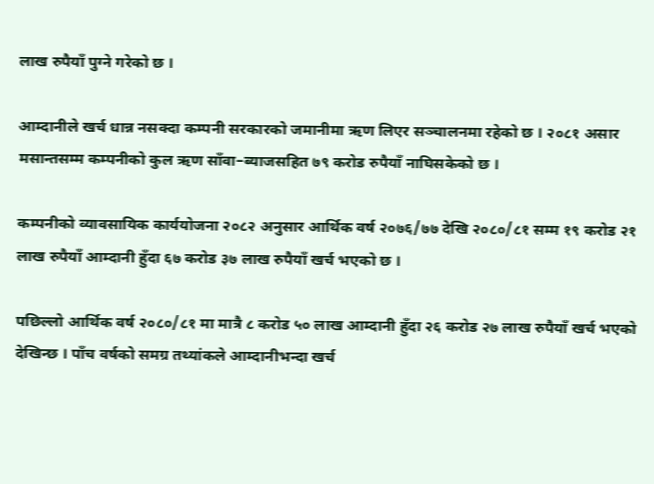लाख रुपैयाँ पुग्ने गरेको छ ।

आम्दानीले खर्च धान्न नसक्दा कम्पनी सरकारको जमानीमा ऋण लिएर सञ्चालनमा रहेको छ । २०८१ असार मसान्तसम्म कम्पनीको कुल ऋण साँवा–ब्याजसहित ७९ करोड रुपैयाँ नाघिसकेको छ ।

कम्पनीको व्यावसायिक कार्ययोजना २०८२ अनुसार आर्थिक वर्ष २०७६/७७ देखि २०८०/८१ सम्म १९ करोड २१ लाख रुपैयाँ आम्दानी हुँदा ६७ करोड ३७ लाख रुपैयाँ खर्च भएको छ ।

पछिल्लो आर्थिक वर्ष २०८०/८१ मा मात्रै ८ करोड ५० लाख आम्दानी हुँदा २६ करोड २७ लाख रुपैयाँ खर्च भएको देखिन्छ । पाँच वर्षको समग्र तथ्यांकले आम्दानीभन्दा खर्च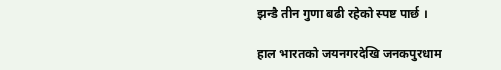झन्डै तीन गुणा बढी रहेको स्पष्ट पार्छ ।

हाल भारतको जयनगरदेखि जनकपुरधाम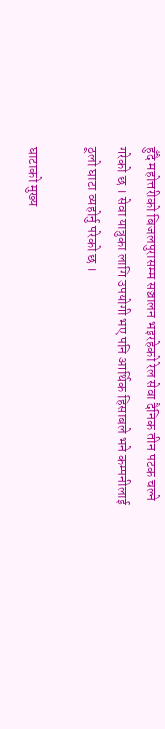हुँदै महोत्तरीको बिजलपुरासम्म सञ्चालन भइरहेको रेल सेवा दैनिक तीन पटक चल्ने गरेको छ । सेवा यात्रुका लागि उपयोगी भए पनि आर्थिक हिसाबले भने कम्पनीलाई ठूलो घाटा व्यहोर्नु परेको छ ।

घाटाको मुख्य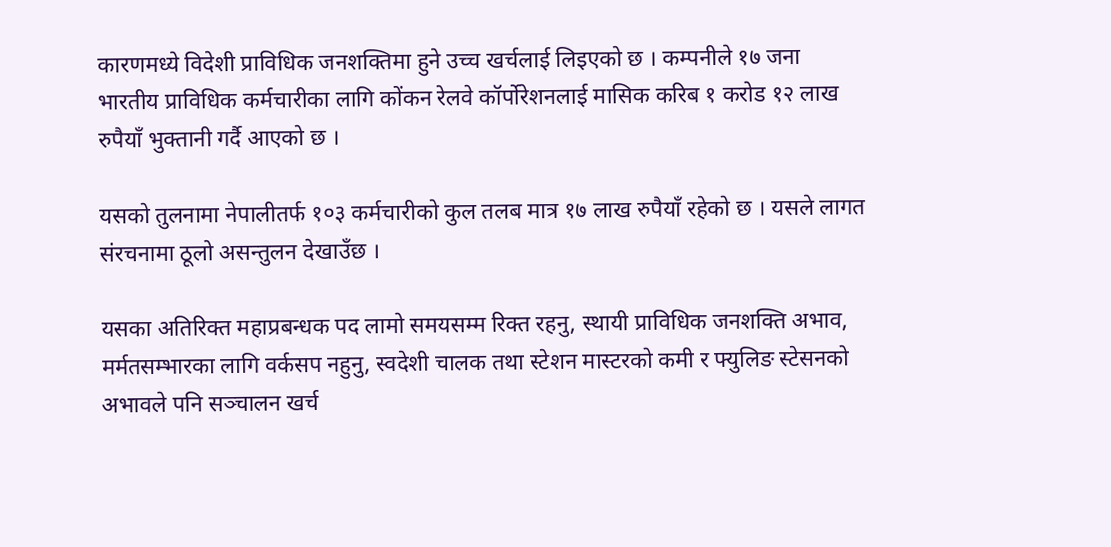कारणमध्ये विदेशी प्राविधिक जनशक्तिमा हुने उच्च खर्चलाई लिइएको छ । कम्पनीले १७ जना भारतीय प्राविधिक कर्मचारीका लागि कोंकन रेलवे कॉर्पोरेशनलाई मासिक करिब १ करोड १२ लाख रुपैयाँ भुक्तानी गर्दै आएको छ ।

यसको तुलनामा नेपालीतर्फ १०३ कर्मचारीको कुल तलब मात्र १७ लाख रुपैयाँ रहेको छ । यसले लागत संरचनामा ठूलो असन्तुलन देखाउँछ ।

यसका अतिरिक्त महाप्रबन्धक पद लामो समयसम्म रिक्त रहनु, स्थायी प्राविधिक जनशक्ति अभाव, मर्मतसम्भारका लागि वर्कसप नहुनु, स्वदेशी चालक तथा स्टेशन मास्टरको कमी र फ्युलिङ स्टेसनको अभावले पनि सञ्चालन खर्च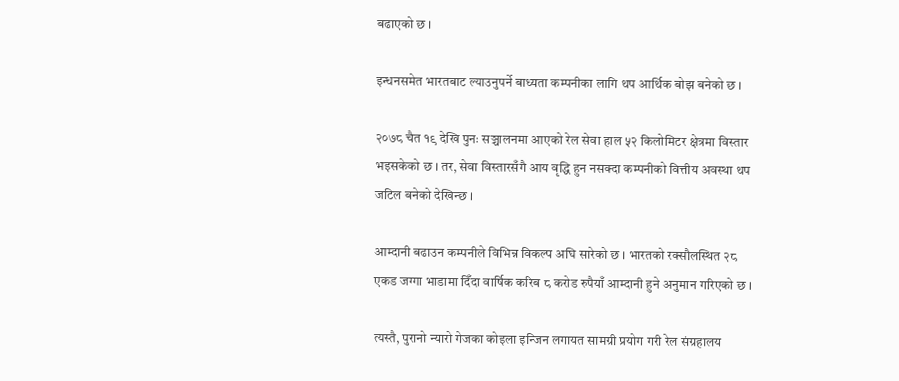बढाएको छ ।

इन्धनसमेत भारतबाट ल्याउनुपर्ने बाध्यता कम्पनीका लागि थप आर्थिक बोझ बनेको छ ।

२०७८ चैत १९ देखि पुनः सञ्चालनमा आएको रेल सेवा हाल ५२ किलोमिटर क्षेत्रमा विस्तार भइसकेको छ । तर, सेवा विस्तारसँगै आय वृद्धि हुन नसक्दा कम्पनीको वित्तीय अवस्था थप जटिल बनेको देखिन्छ ।

आम्दानी बढाउन कम्पनीले विभिन्न विकल्प अघि सारेको छ । भारतको रक्सौलस्थित २८ एकड जग्गा भाडामा दिँदा वार्षिक करिब ८ करोड रुपैयाँ आम्दानी हुने अनुमान गरिएको छ ।

त्यस्तै, पुरानो न्यारो गेजका कोइला इन्जिन लगायत सामग्री प्रयोग गरी रेल संग्रहालय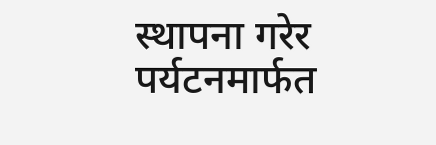स्थापना गरेर पर्यटनमार्फत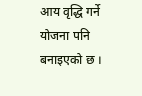आय वृद्धि गर्ने योजना पनि बनाइएको छ ।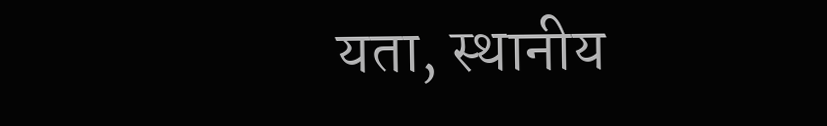यता, स्थानीय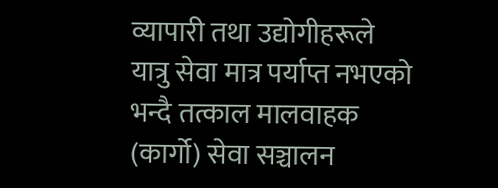व्यापारी तथा उद्योगीहरूले यात्रु सेवा मात्र पर्याप्त नभएको भन्दै तत्काल मालवाहक (कार्गो) सेवा सञ्चालन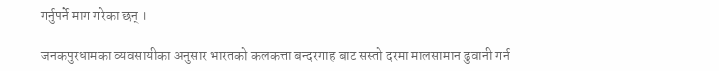गर्नुपर्ने माग गरेका छन् ।

जनकपुरधामका व्यवसायीका अनुसार भारतको कलकत्ता बन्दरगाह बाट सस्तो दरमा मालसामान ढुवानी गर्न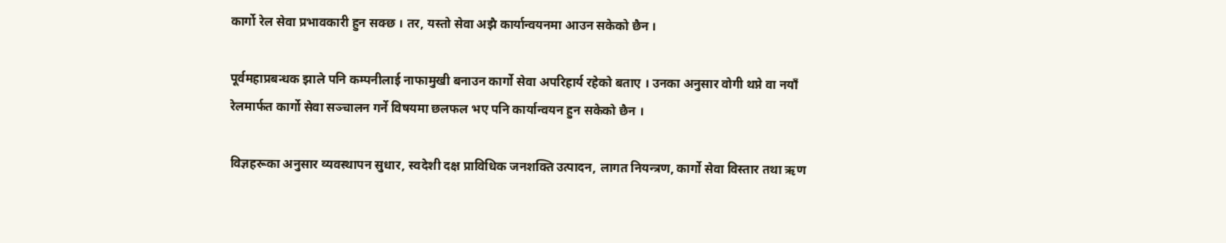कार्गो रेल सेवा प्रभावकारी हुन सक्छ । तर, यस्तो सेवा अझै कार्यान्वयनमा आउन सकेको छैन ।

पूर्वमहाप्रबन्धक झाले पनि कम्पनीलाई नाफामुखी बनाउन कार्गो सेवा अपरिहार्य रहेको बताए । उनका अनुसार वोगी थप्ने वा नयाँ रेलमार्फत कार्गो सेवा सञ्चालन गर्ने विषयमा छलफल भए पनि कार्यान्वयन हुन सकेको छैन ।

विज्ञहरूका अनुसार व्यवस्थापन सुधार, स्वदेशी दक्ष प्राविधिक जनशक्ति उत्पादन, लागत नियन्त्रण, कार्गो सेवा विस्तार तथा ऋण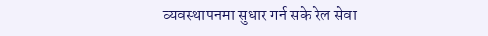व्यवस्थापनमा सुधार गर्न सके रेल सेवा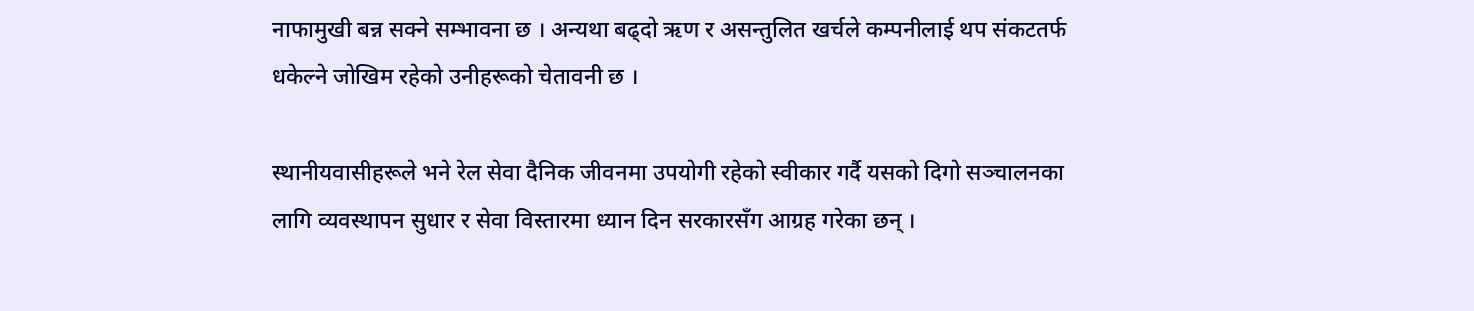नाफामुखी बन्न सक्ने सम्भावना छ । अन्यथा बढ्दो ऋण र असन्तुलित खर्चले कम्पनीलाई थप संकटतर्फ धकेल्ने जोखिम रहेको उनीहरूको चेतावनी छ ।

स्थानीयवासीहरूले भने रेल सेवा दैनिक जीवनमा उपयोगी रहेको स्वीकार गर्दै यसको दिगो सञ्चालनका लागि व्यवस्थापन सुधार र सेवा विस्तारमा ध्यान दिन सरकारसँग आग्रह गरेका छन् ।